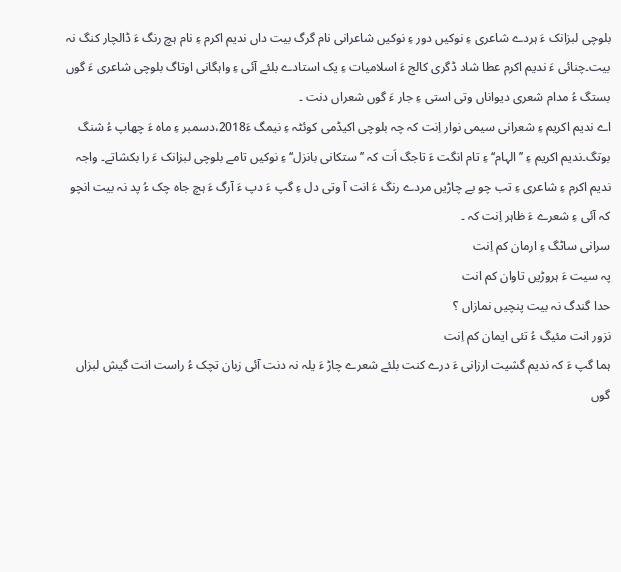بلوچی لبزانک ءَ ہردے شاعری ءِ نوکیں دور ءِ نوکیں شاعرانی نام گرگ بیت داں ندیم اکرم ءِ نام ہچ رنگ ءَ ڈالچار کنگ نہ بیت۔چنائی ءَ ندیم اکرم عطا شاد ڈگری کالج ءَ اسلامیات ءِ یک استادے بلئے آئی ءِ واہگانی اوتاگ بلوچی شاعری ءَ گوں بستگ ءُ مدام شعری دیواناں وتی استی ءِ جار ءَ گوں شعراں دنت ۔
اے ندیم اکریم ءِ شعرانی سیمی نوار اِنت کہ چہ بلوچی اکیڈمی کوئٹہ ءِ نیمگ ءَ2018،دسمبر ءِ ماہ ءَ چھاپ ءُ شنگ بوتگ۔ندیم اکریم ءِ ’’الہام‘‘ ءِ تام انگت ءَ تاجگ اَت کہ ’’ ستکانی بانزل‘‘ءِ نوکیں تامے بلوچی لبزانک ءَ را بکشاتے۔ واجہ ندیم اکرم ءِ شاعری ءِ تب چو بے چاڑیں مردے رنگ ءَ انت آ وتی دل ءِ گپ ءَ دپ ءَ آرگ ءَ ہچ جاہ چک ءُ پد نہ بیت انچو کہ آئی ءِ شعرے ءَ ظاہر اِنت کہ ۔
سرانی ساٹگ ءِ ارمان کم اِنت
پہ سیت ءَ ہروڑیں تاوان کم انت
حدا گندگ نہ بیت پنچیں نمازاں ؟
نزور انت مئیگ ءُ تئی ایمان کم اِنت
ہما گپ ءَ کہ ندیم گشیت ارزانی ءَ درے کنت بلئے شعرے چاڑ ءَ یلہ نہ دنت آئی زبان تچک ءُ راست انت گیش لبزاں گوں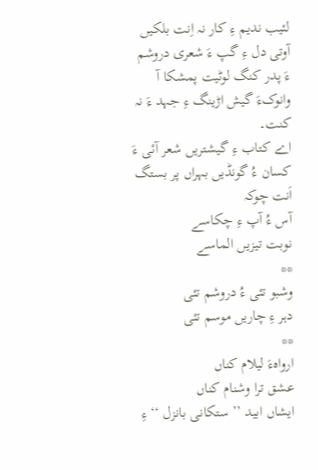لئیب ندیم ءِ کار نہ اِنت بلکیں آوتی دل ءِ گپ ءَ شعری دروشم ءَ پدر کنگ لوٹیت پمشکا آ وانوکءَ گیش اڑینگ ءِ جہد ءَ نہ کنت۔
اے کتاب ءِ گیشتریں شعر آئی ءَ کسان ءُ گونڈیں بہراں پر بستگ اَنت چوکہ
آس ءُ آپ ءِ چکاسے
نوبت تیزیں الماسے
**
وشبو تئی ءُ دروشم تئی
دہر ءِ چاریں موسم تئی
**
ارواہءَ لیلام کناں
عشق ترا وشنام کناں
ایشاں ابید ’’ ستکانی بانزل ‘‘ ءِ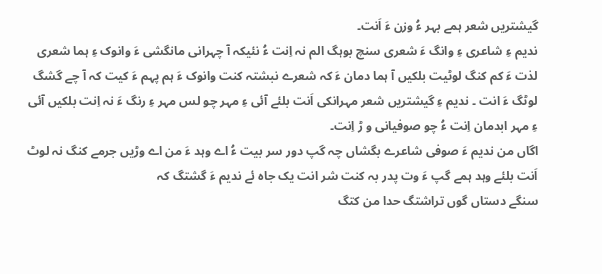گیشتریں شعر ہمے بہر ءُ وزن ءَ اَنت۔
ندیم ءِ شاعری ءِ وانگ ءَ شعری سنچ بوہگ الم نہ اِنت ءُ نئیکہ آ چہرانی مانگشی ءَ وانوک ءِ ہما شعری لذت ءَ کم کنگ لوٹیت بلکیں آ ہما دمان ءَ کہ شعرے نبشتہ کنت وانوک ءَ ہم پہم ءَ کیت کہ آ چے گشگ لوٹگ ءَ انت ۔ ندیم ءِ گیشتریں شعر مہرانکی اَنت بلئے آئی ءِ مہر چو لس مہر ءِ رنگ ءَ نہ اِنت بلکیں آئی ءِ مہر ابدمان اِنت ءُ چو صوفیانی و ڑ اِنت۔
اگاں من ندیم ءَ صوفی شاعرے بگشاں چہ گپ دور سر بیت ءُ اے وہد ءَ من اے وڑیں جرمے کنگ نہ لوٹ اَنت بلئے وہد ہمے گپ ءَ وت پدر بہ کنت شر انت یک جاہ ئے ندیم ءَ گشتگ کہ
سنگے دستاں گوں تراشتگ حدا من کتگ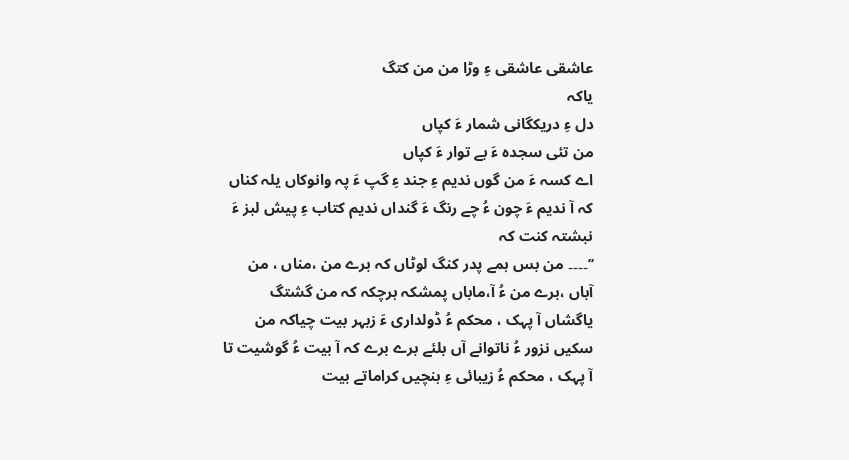عاشقی عاشقی ءِ وڑا من من کتگ
یاکہ
دل ءِ دریکگانی شمار ءَ کپاں
من تئی سجدہ ءَ بے توار ءَ کپاں
اے کسہ ءَ من گوں ندیم ءِ جند ءِ گپ ءَ پہ وانوکاں یلہ کناں کہ آ ندیم ءَ چون ءُ چے رنگ ءَ گنداں ندیم کتاب ءِ پیش لبز ءَ نبشتہ کنت کہ
’’۔۔۔۔ من بس ہمے پدر کنگ لوٹاں کہ برے من ،مناں ، من آباں ،برے من ءُ آ،ماباں پمشکہ ہرچکہ کہ من گشتگ یاگشاں آ پہک ، محکم ءُ ڈولداری ءَ زبہر بیت چیاکہ من سکیں نزور ءُ ناتوانے آں بلئے برے برے کہ آ بیت ءُ گوشیت تا آ پہک ، محکم ءُ زیبائی ءِ ہنچیں کراماتے بیت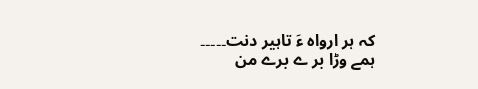کہ ہر ارواہ ءَ تاہیر دنت۔۔۔۔۔
ہمے وڑا بر ے برے من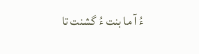ءُ آ ما بنت ءُ گشنت تا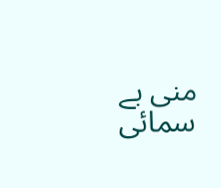منی بے سمائی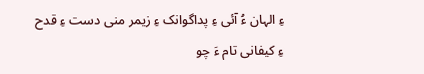ءِ الہان ءُ آئی ءِ پداگوانک ءِ زیمر منی دست ءِ قدح ءِ کیفانی تام ءَ چو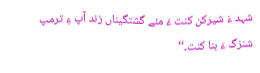شہد ءَ شیرکن کنت ءُ مئے گشتگیناں زند آپ ءِ ترمپ شنزگ ءَ بنا کنت۔‘‘